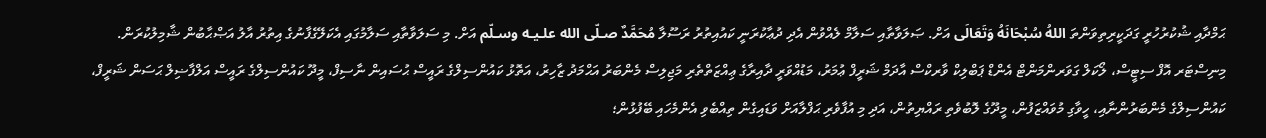ޙަމްދާއި ޝުކުރުހުރީ ގަދަކީރިތިވަންތަ اللهُ سُبْحَانَهُ وَتَعَالَى އަށް. ޞަލަވާތާއި ސަލާމް ލެއްވުން އެދި ދުޢާކުރަނީ ކައުއިތުރު ރަސޫލާ مُحَمَّدٌ صـلّى الله علـيـه وسـلّم އަށް. މި ސަލަވާތާއި ސަލާމުގައި އެކަލޭގެފާނުގެ އިތުރު އާލު އަޞްޙާބުން ޝާމިލުކުރަން.
މިނިސްޓަރ އޮފް ސިޓީސް، ލޯކަލް ގަވަރންމަންޓް އެންޑް ޕަބްލިކް ވާރކްސް އާދަމް ޝަރީފް ޢުމަރު، މަޑުއްވަރީ ދާއިރާގެ ޢިއްޒަތްތެރި މަޖިލިސް މެންބަރު އަޙްމަދު ޒާހިރު، އަތޮޅު ކައުންސިލްގެ ރައީސް ޙުސައިން ނާސިފް، މީދޫ ކައުންސިލްގެ ރައީސް އަލްފާޟިލް ޙަސަން ޝަރީފް، ކައުންސިލްގެ މެންބަރުންނާއި، ހީވާގި މުވައްޒަފުން، މީދޫގެ ލޮބުވެތި ރައްޔިތުން، އަދި މި އުފާވެރި ޙަފްލާއަށް ވަޑައިގެން ތިއްބެވި އެންމެހައި ބޭފުޅުން؛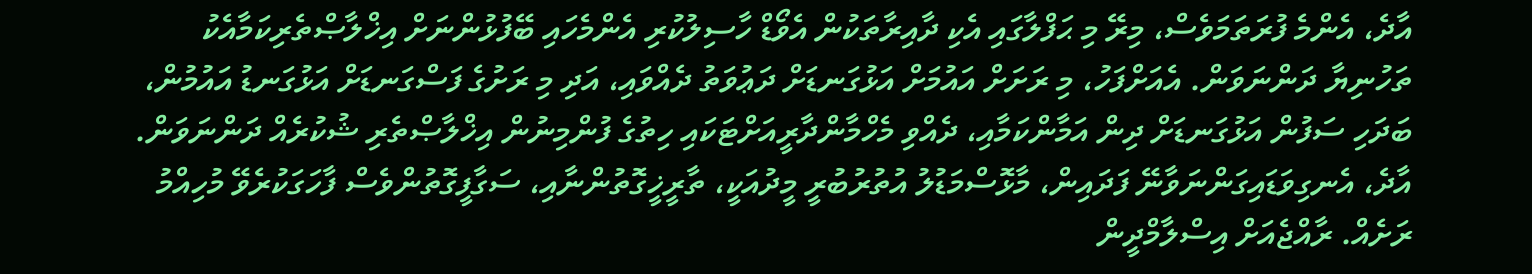އާދެ، އެންމެ ފުރަތަމަވެސް، މިރޭ މި ޙަފްލާގައި އެކި ދާއިރާތަކުން އެވޯޑް ހާސިލުކުރި އެންމެހައި ބޭފުޅުންނަށް އިޚްލާޞްތެރިކަމާއެކު ތަހުނިޔާ ދަންނަވަން. އެއަށްފަހު، މި ރަށަށް އައުމަށް އަޅުގަނޑަށް ދަޢުވަތު ދެއްވައި، އަދި މި ރަށުގެ ފަސްގަނޑަށް އަޅުގަނޑު އައުމުން، ބަދަހި ސަފުން އަޅުގަނޑަށް ދިން އަމާންކަމާއި، ދެއްވި މެހްމާންދާރީއަށްޓަކައި ހިތުގެ ފުންމިނުން އިޚްލާޞްތެރި ޝުކުރެއް ދަންނަވަން.
އާދެ، އެނގިވަޑައިގަންނަވާނޭ ފަދައިން، މާޅޮސްމަޑުލު އުތުރުބުރީ މީދުއަކީ، ތާރީޚީގޮތުންނާއި، ސަގާފީގޮތުންވެސް ފާހަގަކުރެވޭ މުހިއްމު ރަށެއް. ރާއްޖެއަށް އިސްލާމްދީން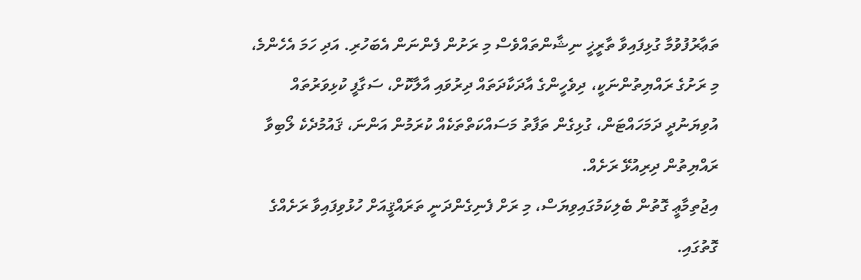ތަޢާރުފުވުމާ ގުޅިފައިވާ ތާރީޚީ ނިޝާންތައްވެސް މި ރަށުން ފެންނަން އެބަހުރި. އަދި ހަމަ އެހެންމެ، މި ރަށުގެ ރައްޔިތުންނަކީ، ދިވެހީންގެ އާދަކާދަތައް ދިރުވައި އާލާކޮށް، ސަގާފީ ކުޅިވަރުތައް އުވިޔަނުދީ ދަމަހައްޓަން، ގުޅިގެން ތަފާތު މަސައްކަތްތަކެއް ކުރަމުން އަންނަ، ޤައުމުދެކެ ލޯބިވާ ރައްޔިތުން ދިރިއުޅޭ ރަށެއް.
އިޖުތިމާޢީ ގޮތުން ބެލިކަމުގައިވިޔަސް، މި ރަށް ފެނިގެންދަނީ ތަރައްޤީއަށް ހުޅުވިފައިވާ ރަށެއްގެ ގޮތުގައި.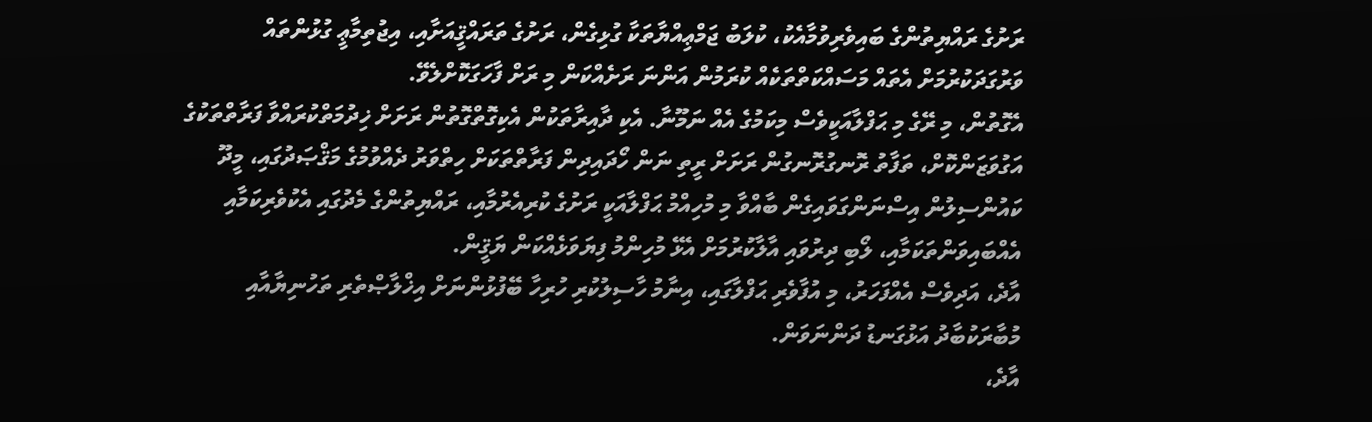ރަށުގެ ރައްޔިތުންގެ ބައިވެރިވުމާއެކު، ކުލަބު ޖަމްޢިއްޔާތަކާ ގުޅިގެން، ރަށުގެ ތަރައްޤީއަށާއި، އިޖުތިމާޢީ ގުޅުންތައް ވަރުގަދަކުރުމަށް އެތައް މަސައްކަތްތަކެއް ކުރަމުން އަންނަ ރަށެއްކަން މި ރަށް ފާހަގަކޮށްލެވޭ.
އެގޮތުން، މި ރޭގެ މި ޙަފްލާއަކީވެސް މިކަމުގެ އެއް ނަމޫނާ. އެކި ދާއިރާތަކުން އެކިގޮތްގޮތުން ރަށަށް ޚިދުމަތްކުރައްވާ ފަރާތްތަކުގެ އަގުވަޒަންކޮށް، ތަފާތު ރޮނގުރޮނގުން ރަށަށް ރީތި ނަން ހޯދައިދިން ފަރާތްތަކަށް ހިތްވަރު ދެއްވުމުގެ މަޤްޞަދުގައި، މީދޫ ކައުންސިލުން އިސްނަންގަވައިގެން ބާއްވާ މި މުހިއްމު ޙަފްލާއަކީ ރަށުގެ ކުރިއެރުމާއި، ރައްޔިތުންގެ މެދުގައި އެކުވެރިކަމާއި އެއްބައިވަންތަކަމާއި، ލޯބި ދިރުވައި އާލާކުރުމަށް އެޅޭ މުހިންމު ފިޔަވަޅެއްކަން ޔަޤީން.
އާދެ، އަދިވެސް އެއްފަހަރު، މި އުފާވެރި ޙަފްލާގައި، އިނާމު ހާސިލުކުރި ހުރިހާ ބޭފުޅުންނަށް އިޚްލާޞްތެރި ތަހުނިޔާއާއި މުބާރަކުބާދު އަޅުގަނޑު ދަންނަވަން.
އާދެ،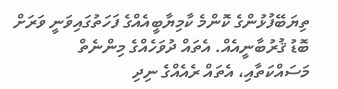ތިޔަބޭފުޅުންގެ ކޮންމެ ކާމިޔާބީއެއްގެ ފަހަތުގައިވަނީ ވަރަށް ބޮޑު ޤުރުބާނީއެއް. އެތައް ދުވަހެއްގެ މިންނެތް މަސައްކަތާއި، އެތައް ރެއެއްގެ ނިދި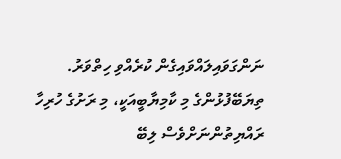ނަންގަވައިލައްވައިގެން ކުރެއްވި ހިތްވަރު. ތިޔަބޭފުޅުންގެ މި ކާމިޔާބީއަކީ، މި ރަށުގެ ހުރިހާ ރައްޔިތުންނަށްވެސް ލިބޭ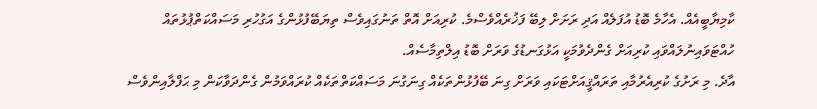ކާމިޔާބީއެއް. އެހާމެ ބޮޑު އުފަލެއް އަދި ރަށަށް ލިބޭ ފަޚުރެއްވެސްމެ. ކުރިއަށް އޮތް ތަނުގައިވެސް ތިޔަބޭފުޅުންގެ އަގުހުރި މަސައްކަތްޕުޅުތައް ހުއްޓަވައިނުލައްވައި ކުރިއަށް ގެންދެވުމަކީ އަޅުގަނޑުގެ ވަރަށް ބޮޑު އިލްތިމާސެއް.
އާދެ. މި ރަށުގެ ކުރިއެރުމާއި ތަރައްޤީއަށްޓަކައި ވަރަށް ގިނަ ބޭފުޅުންތަކެއް ގިނަގުނަ މަސައްކަތްތަކެއް ކުރައްވަމުން ގެންދަވާކަން މި ޙަފްލާއިންވެސް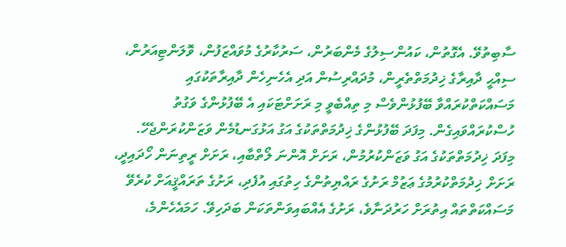ސާބިތުވޭ. އެގޮތުން، ކައުންސިލުގެ މެންބަރުން، ސަރުކާރުގެ މުވައްޒަފުން، ވޮލަންޓިއަރުން، ސިއްޙީ ދާއިރާގެ ޚިދުމަތްތެރީން، މުދައްރިސުން އަދި އެހެނިހެން ދާއިރާތަކުގައި މަސައްކަތްކުރައްވާ ބޭފުޅުންވެސް މި ތިއްބެވީ މި ރަށަށްޓަކައި އެ ބޭފުޅުންގެ ވަގުތު ހުސްކުރައްވައިގެން. މިފަދަ ބޭފުޅުންގެ ޚިދުމަތްތަކުގެ އަގު އަޅުގަނޑުމެން ވަޒަންކުރަންޖެހޭ.
މިފަދަ ޚިދުމަތްތަކުގެ އަގު ވަޒަންކުރުމުން، ރަށަށް އޮންނަ ލޯތްބާއި، ރަށަށް ރީތިނަން ހޯދައިދީ، ރަށަށް ޚިދުމަތްކުރުމުގެ ޢަޒުމް ރަށުގެ ރައްޔިތުންގެ ހިތުގައި އުފެދި، ރަށުގެ ތަރައްޤީއަށް ކުރެވޭ މަސައްކަތްތައް އިތުރަށް ހަރުދަނާވެ، ރަށުގެ އެއްބައިވަންތަކަން ބަދަހިވޭ. ހަމައެހެންމެ،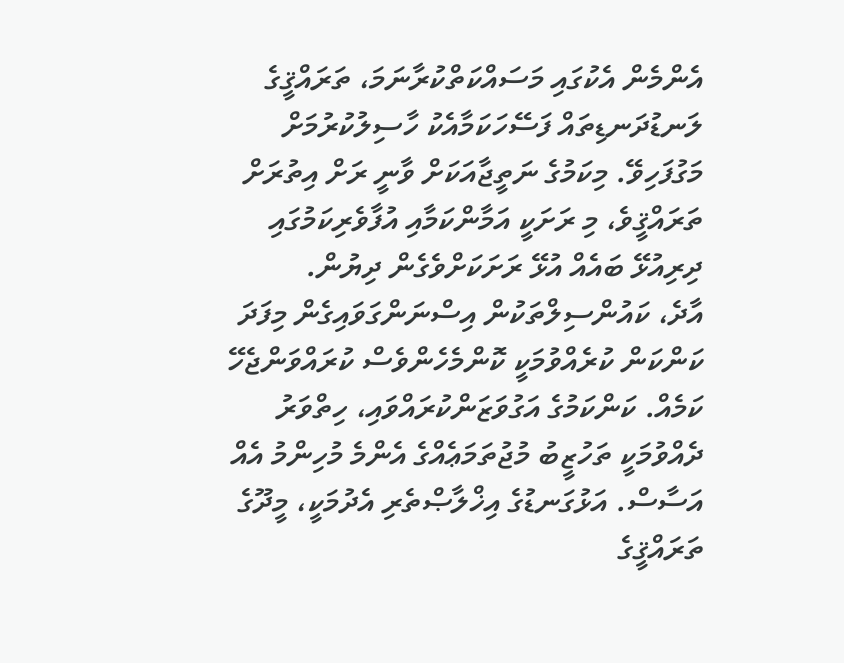އެންމެން އެކުގައި މަސައްކަތްކުރާނަމަ، ތަރައްޤީގެ ލަނޑުދަނޑިތައް ފަސޭހަކަމާއެކު ހާސިލުކުރުމަށް މަގުފަހިވޭ. މިކަމުގެ ނަތީޖާއަކަށް ވާނީ ރަށް އިތުރަށް ތަރައްޤީވެ، މި ރަށަކީ އަމާންކަމާއި އުފާވެރިކަމުގައި ދިރިއުޅޭ ބައެއް އުޅޭ ރަށަކަށްވެގެން ދިޔުން.
އާދެ، ކައުންސިލްތަކުން އިސްނަންގަވައިގެން މިފަދަ ކަންކަން ކުރެއްވުމަކީ ކޮންމެހެންވެސް ކުރައްވަންޖެހޭ ކަމެއް. ކަންކަމުގެ އަގުވަޒަންކުރައްވައި، ހިތްވަރު ދެއްވުމަކީ ތަހުޒީބު މުޖުތަމަޢެއްގެ އެންމެ މުހިންމު އެއް އަސާސް. އަޅުގަނޑުގެ އިޚްލާޞްތެރި އެދުމަކީ، މީދޫގެ ތަރައްޤީގެ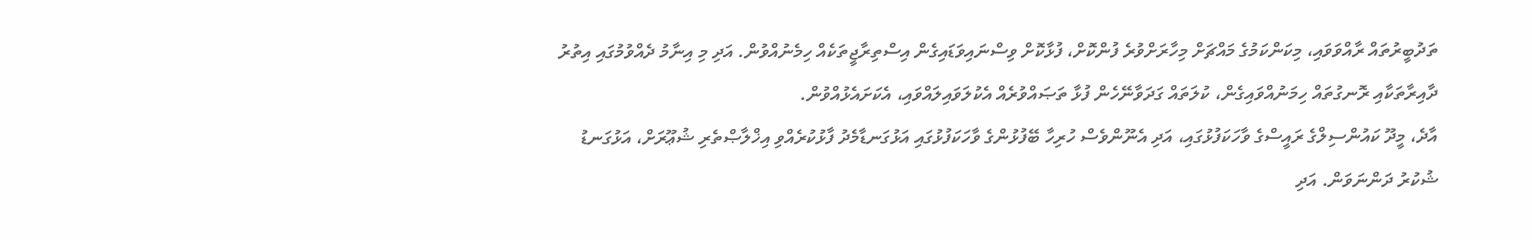ތަދުބީރުތައް ރާއްވަވައި، މިކަންކަމުގެ މައްޗަށް މިހާރަށްވުރެ ފުންކޮށް، ފުޅާކޮށް ވިސްނައިވަޑައިގެން އިސްތިރާޖީތަކެއް ހިމެނުއްވުން. އަދި މި އިނާމު ދެއްވުމުގައި އިތުރު ދާއިރާތަކާއި ރޮނގުތައް ހިމަނުއްވައިގެން، ކުލަތައް ގަދަވާނޭހެން ފުޅާ ތަޞައްވުރެއް އެކުލަވައިލައްވައި، އެކަށައެޅުއްވުން.
އާދެ، މީދޫ ކައުންސިލްގެ ރައީސްގެ ވާހަކަފުޅުގައި، އަދި އެނޫންވެސް ހުރިހާ ބޭފުޅުންގެ ވާހަކަފުޅުގައި އަޅުގަނޑާމެދު ފާޅުކުރެއްވި އިޚްލާޞްތެރި ޝުޢޫރަށް، އަޅުގަނޑު ޝުކުރު ދަންނަވަން. އަދި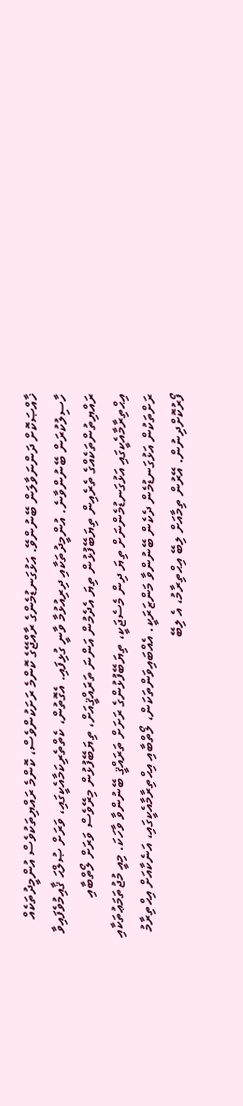ޚާއްޞަކޮށް ދަންނަވާލަން ބޭނުންވޭ. އަޅުގަނޑުމެންގެ ރާއްޖޭގެ ކޮންމެ ރަށަކުންވެސް، ކޮންމެ ރައްޔިތަކުވެސް އުންމީދުތަކެއް ހާސިލުކުރަން ބޭނުންވާނެ. އުންމީދުތަކާއި ދިރިއުޅުމާ ވާނީ ގުޅިފައި. އެގޮތުން، ކެތްތެރިކަމާއެކީގައި، ވަރަށް ޞުލްޙަ ޤާއިމުވެފައިވާ ރައްޔިތުންތަކެއްގެ ތެރެއިން ތިޔަބޭފުޅުން ތިޔަ އެދެމުން އަންނަ ތަރައްޤީއަށް، ތިޔަބޭފުޅުން މިރޭވެސް ވަރަށް ލޯތްބާއި އިޙްތިރާމާއެކީގައި އަޅުގަނޑުމެންނަށް ތިޔަ ދިން މެސެޖަކީ، ތިޔަބޭފުޅުންގެ ރަށަށް ތަރައްޤީ ބޭނުންވާ ވާހަކަ. މިއީ މުޖުތަމަޢުތަކާއި ރަށްތަކުން އަޅުގަނޑުމެން ދެކެން ބޭނުންވާ މަންޒަރަކީ. އެއްބައިވަންތަކަން، ލޯތްބާއި އިޙްތިރާމާއެކީގައި، އަނެކާއަށް އިޙްތިރާމު ފޯރުކޮށްދިނުން. އޭރުން ތިމާއަށް ލިބޭ އިޙްތިރާމު، އެ ލިބޭ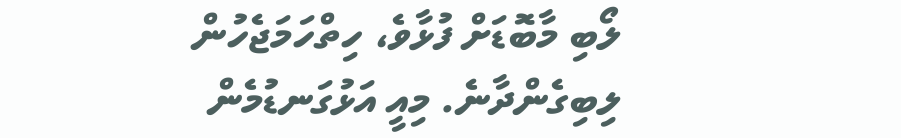ލޯބި މާބޮޑަށް ފުޅާވެ، ހިތްހަމަޖެހުން ލިބިގެންދާނެ. މިއީ އަޅުގަނޑުމެން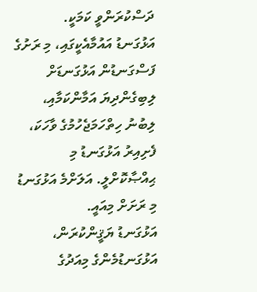ދަސްކުރަންވީ ކަމަކީ.
އަޅުގަނޑު އައުމާއެކީގައި، މި ރަށުގެ ފަސްގަނޑުން އަޅުގަނޑަށް ލިބިގެންދިޔަ އަމާންކަމާއި، ލިބުނު ހިތްހަމަޖެހުމުގެ ވާހަކަ، ފެށިއިރު އަޅުގަނޑު މި ޙިއްޞާކޮށްލީ. އަލަށްމެ އަޅުގަނޑު މި ރަށަށް މިއައީ.
އަޅުގަނޑު ޔަޤީންކުރަން، އަޅުގަނޑުމެންގެ މިއަދުގެ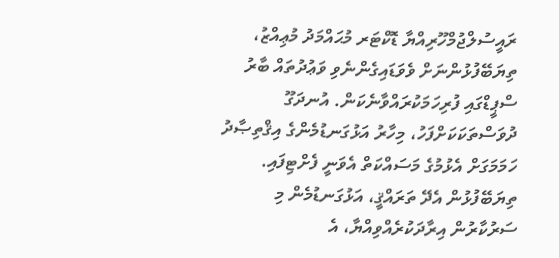ރައީސުލްޖުމްހޫރިއްޔާ ޑޮކްޓަރ މުޙައްމަދު މުޢިއްޒު، ތިޔަބޭފުޅުންނަށް ވެވަޑައިގެންނެވި ވަޢުދުތައް ބާރު ސްޕީޑްގައި ފުރިހަމަކުރައްވާނެކަން. އުނދަގޫ ދުވަސްތަކަކަށްފަހު، މިހާރު އަޅުގަނޑުމެންގެ އިޤްތިޞާދު ހަމަމަގަށް އެޅުމުގެ މަސައްކަތް އެވަނީ ފެށްޓިފައި. ތިޔަބޭފުޅުން އެދޭ ތަރައްޤީ، އަޅުގަނޑުމެން މި ސަރުކާރުން އިރާދަކުރެއްވިއްޔާ، އެ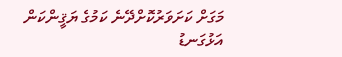މަގަށް ކަށަވަރުކޮށްދޭނެ ކަމުގެ ޔަޤީންކަން އަޅުގަނޑު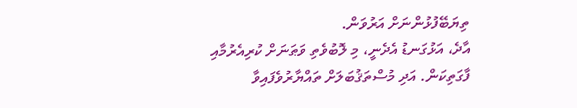ތިޔަބޭފުޅުންނަށް އަރުވަން.
އާދެ، އަޅުގަނޑު އެދެނީ، މި ލޮބުވެތި ވަޠަނަށް ކުރިއެރުމާއި ފާގަތިކަން. އަދި މުސްތަޤުބަލަށް ތައްޔާރުވެފައިވާ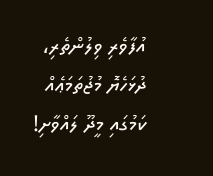އުފާވެރި ވިލުންތެރި، ދުޅަހެޔޮ މުޖުތަމަޢެއް ކަމުގައި މީދޫ ލައްވާށި!